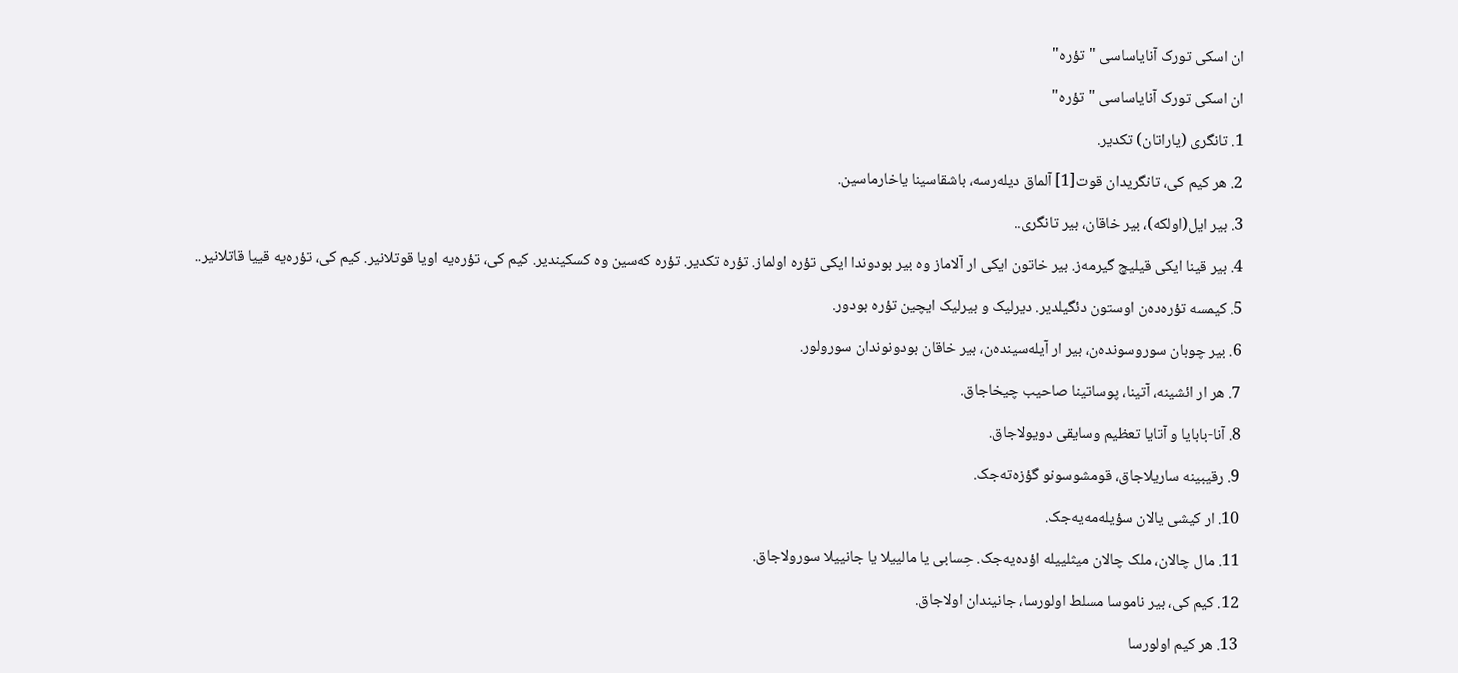ان اسکی تورک آنایاساسی "تؤره"

ان اسکی تورک آنایاساسی "تؤره"

1. تانگری (یاراتان) تکدیر.

2. هر کیم کی، تانگریدان قوت[1] آلماق دیله‌رسه، باشقاسینا یاخارماسین.

3. بیر ایل(اولکه)، بیر خاقان، بیر تانگری..

4. بیر قینا ایکی قیلیچ گیرمه‌ز. بیر خاتون ایکی ار آلاماز وه بیر بودوندا ایکی تؤره اولماز. تؤره تکدیر. تؤره که‌سین وه کسکیندیر. کیم کی، تؤره‌یه اویا قوتلانیر. کیم کی، تؤره‌یه قییا قاتلانیر..

5. کیمسه تؤره‌ده‌ن اوستون دئگیلدیر. دیرلیک و بیرلیک ایچین تؤره بودور.

6. بیر چوبان سوروسونده‌ن، بیر ار آیله‌سینده‌ن، بیر خاقان بودونوندان سورولور.

7. هر ار ائشینه، آتینا، پوساتینا صاحیب چیخاجاق.

8. آنا-بابایا و آتایا تعظیم وسایقی دویولاجاق.

9. رقیبینه ساریلاجاق، قومشوسونو گؤزه‌ته‌جک.

10. ار کیشی یالان سؤیله‌مه‌یه‌جک.

11. مال چالان، ملک چالان میثلییله اؤده‌یه‌جک. حِسابی یا مالییلا یا جانییلا سورولاجاق.

12. کیم کی، بیر ناموسا مسلط اولورسا، جانیندان اولاجاق.

13. هر کیم اولورسا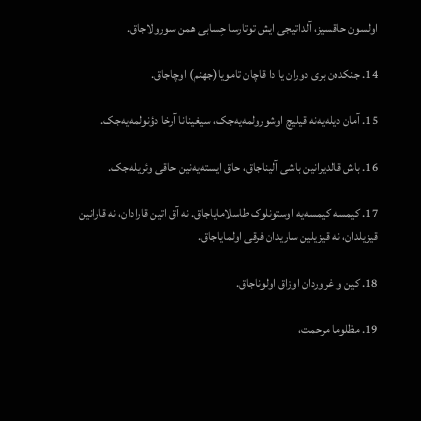اولسون حاقسیز، آلداتیجی ایش توتارسا حِسابی همن سورولاجاق.

14. جنکده‌ن بری دوران یا دا قاچان تامویا(جهنم) اوچاجاق.

15. آمان دیله‌یه‌نه‌ قیلیچ اوشورولمه‌یه‌جک، سیغینانا آرخا دؤنولمه‌یه‌جک.

16. باش قالدیرانین باشی آلیناجاق، حاق ایسته‌یه‌نین حاقی وئریله‌جک.

17. کیمسه کیمسه‌یه اوستونلوک طاسلامایاجاق. نه آق اتین قارادان، نه قارانین قیزیلدان، نه قیزیلین ساریدان فرقی اولمایاجاق.

18. کین و غروردان اوزاق اولوناجاق.

19. مظلوما مرحمت،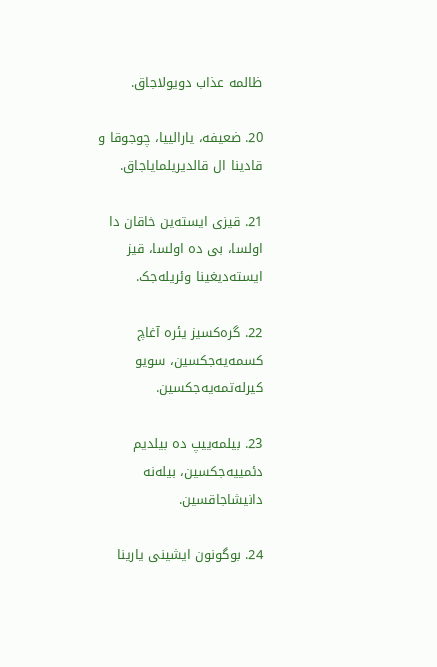ظالمه عذاب دویولاجاق.

20. ضعیفه، یارالییا، چوجوقا و قادینا ال قالدیریلمایاجاق.

21. قیزی ایسته‌ین خاقان دا اولسا، بی ده اولسا، قیز ایسته‌دیغینا وئریله‌جک.

22. گره‌کسیز یئره آغاچ کسمه‌یه‌جکسین، سویو کیرله‌تمه‌یه‌جکسین.

23. بیلمه‌ییپ ده بیلدیم دئمییه‌جکسین، بیله‌نه دانیشاجاقسین.

24. بوگونون ایشینی یارینا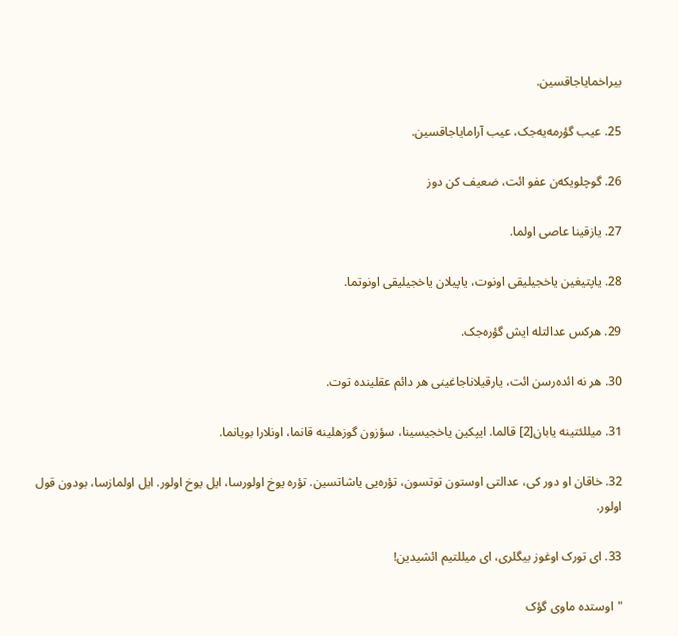بیراخمایاجاقسین.

25. عیب گؤرمه‌یه‌جک، عیب آرامایاجاقسین.

26. گوچلویکه‌ن عفو ائت، ضعیف کن دوز

27. یازقینا عاصی اولما.

28. یاپتیغین یاخجیلیقی اونوت، یاپیلان یاخجیلیقی اونوتما.

29. هرکس عدالتله ایش گؤره‌جک.

30. هر نه ائده‌رسن ائت، یارقیلاناجاغینی هر دائم عقلینده توت.

31. میللئتینه یابان[2] قالما. ایپکین یاخجیسینا، سؤزون گوزهلینه قانما، اونلارا بویانما.

32. خاقان او دور کی، عدالتی اوستون توتسون، تؤره‌یی یاشاتسین. تؤره یوخ اولورسا، ایل یوخ اولور. ایل اولمازسا، بودون قول اولور.

33. ای تورک اوغوز بیگلری، ای میللتیم ائشیدین!

"اوستده ماوی گؤک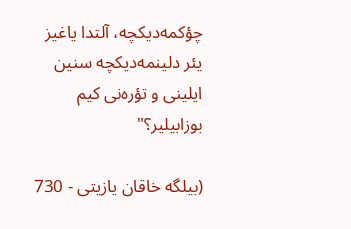چؤکمه‌دیکچه، آلتدا یاغیز یئر دلینمه‌دیکچه سنین ایلینی و تؤره‌نی کیم بوزابیلیر؟"

(بیلگه خاقان یازیتی - 730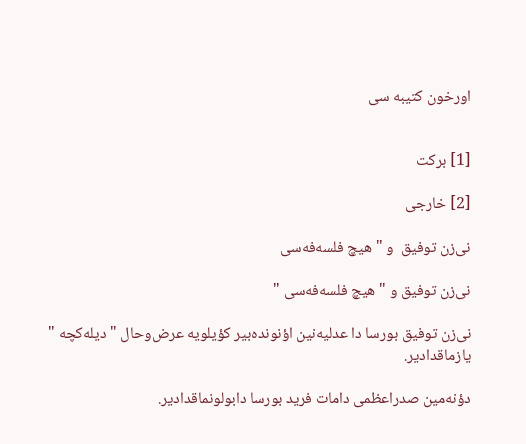اورخون کتیبه سی


[1] برکت

[2] خارجی

نی‌زن توفیق  و " هیچ فلسه‌فه‌سی

نی‌زن توفیق و " هیچ فلسه‌فه‌سی "

نی‌زن توفیق بورسا دا عدلیه‌نین اؤنونده‌بیر کؤیلویه عرض‌وحال " دیله‌کچه‌ " یازماقدادیر.

دؤنه‌مین صدراعظمی دامات فرید بورسا دابولونماقدادیر.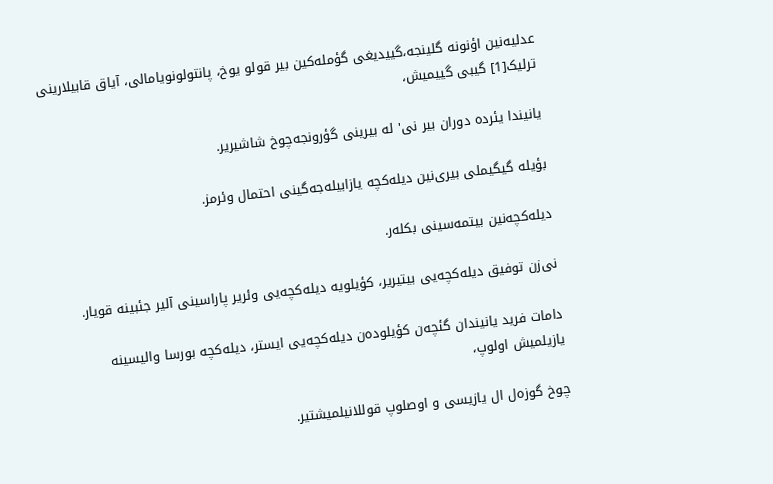عدلیه‌نین اؤنونه گلینجه،گییدیغی گؤمله‌کین بیر قولو یوخ، پانتولونویامالی، آیاق قابیلارینی ترلیک[1] گیبی گییمیش،

یانیندا یئرده دوران بیر نی' له بیرینی گؤرونجه‌چوخ شاشیریر.

بؤیله گیگیملی بیری‌نین دیله‌کچه یازابیله‌جه‌گینی احتمال وئرمز.

دیله‌کچه‌نین بیتمه‌سینی بکله‌ر.

نی‌زن توفیق دیله‌کچه‌یی بیتیریر، کؤیلویه دیله‌کچه‌یی وئریر پاراسینی آلیر جئبینه قویار.

دامات فرید یانیندان گئچه‌ن کؤیلوده‌ن دیله‌کچه‌یی ایستر، دیله‌کچه بورسا والیسینه یازیلمیش اولوپ،

چوخ گوزه‌ل ال یازیسی و اوصلوپ قوللانیلمیشتیر.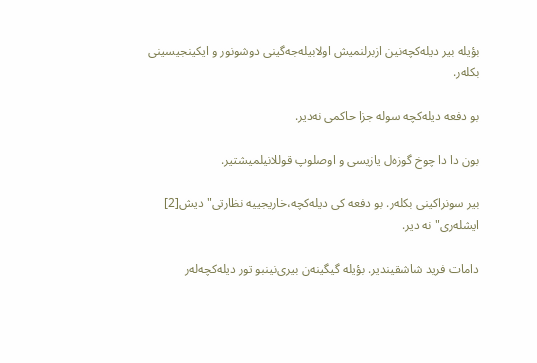بؤیله بیر دیله‌کچه‌نین ازبرلنمیش اولابیله‌جه‌گینی دوشونور و ایکینجیسینی بکله‌ر.

بو دفعه دیله‌کچه سوله جزا حاکمی نه‌دیر.

بون دا دا چوخ گوزه‌ل یازیسی و اوصلوپ قوللانیلمیشتیر.

بیر سونراکینی بکله‌ر. بو دفعه کی دیله‌کچه،خاریجییه نظارتی" دیش[2] ایشله‌ری" نه دیر.

دامات فرید شاشقیندیر. بؤیله گیگینه‌ن بیری‌نینبو تور دیله‌کچه‌له‌ر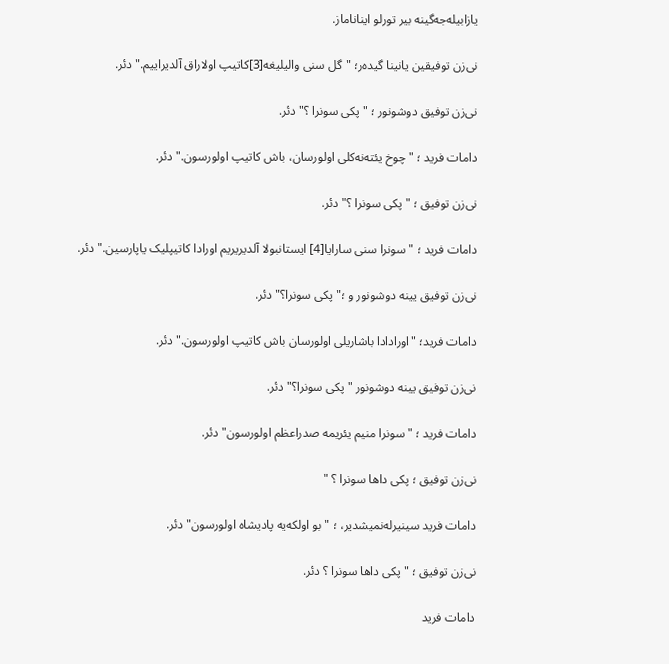یازابیله‌جه‌گینه بیر تورلو ایناناماز.

نی‌زن توفیقین یانینا گیده‌ر؛ "گل سنی والیلیغه[3]کاتیپ اولاراق آلدیراییم." دئر.

نی‌زن توفیق دوشونور ؛ "پکی سونرا ؟" دئر.

دامات فرید ؛ "چوخ یئته‌نه‌کلی اولورسان، باش کاتیپ اولورسون." دئر.

نی‌زن توفیق ؛ " پکی سونرا ؟" دئر.

دامات فرید ؛ "سونرا سنی سارایا[4] ایستانبولا آلدیریریم اورادا کاتیپلیک یاپارسین." دئر.

نی‌زن توفیق یینه دوشونور و ؛" پکی سونرا؟" دئر.

دامات فرید؛ "اورادادا باشاریلی اولورسان باش کاتیپ اولورسون." دئر.

نی‌زن توفیق یینه دوشونور " پکی سونرا؟" دئر.

دامات فرید ؛ "سونرا منیم یئریمه صدراعظم اولورسون" دئر.

نی‌زن توفیق ؛ پکی داها سونرا ؟ "

دامات فرید سینیرله‌نمیشدیر، ؛ " بو اولکه‌یه پادیشاه اولورسون" دئر.

نی‌زن توفیق ؛ " پکی داها سونرا ؟ دئر.

دامات فرید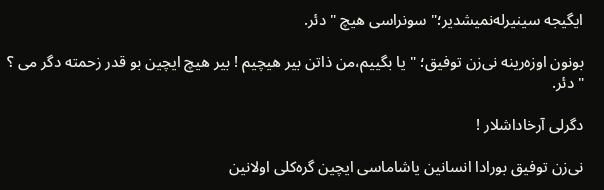ایگیجه سینیرله‌نمیشدیر؛" سونراسی هیچ " دئر.

بونون اوزه‌رینه نی‌زن توفیق؛ " یا بگییم،من ذاتن بیر هیچیم ! بیر هیچ ایچین بو قدر زحمته دگر می ؟ " دئر.

دگرلی آرخاداشلار !

نی‌زن توفیق بورادا انسانین یاشاماسی ایچین گره‌کلی اولانین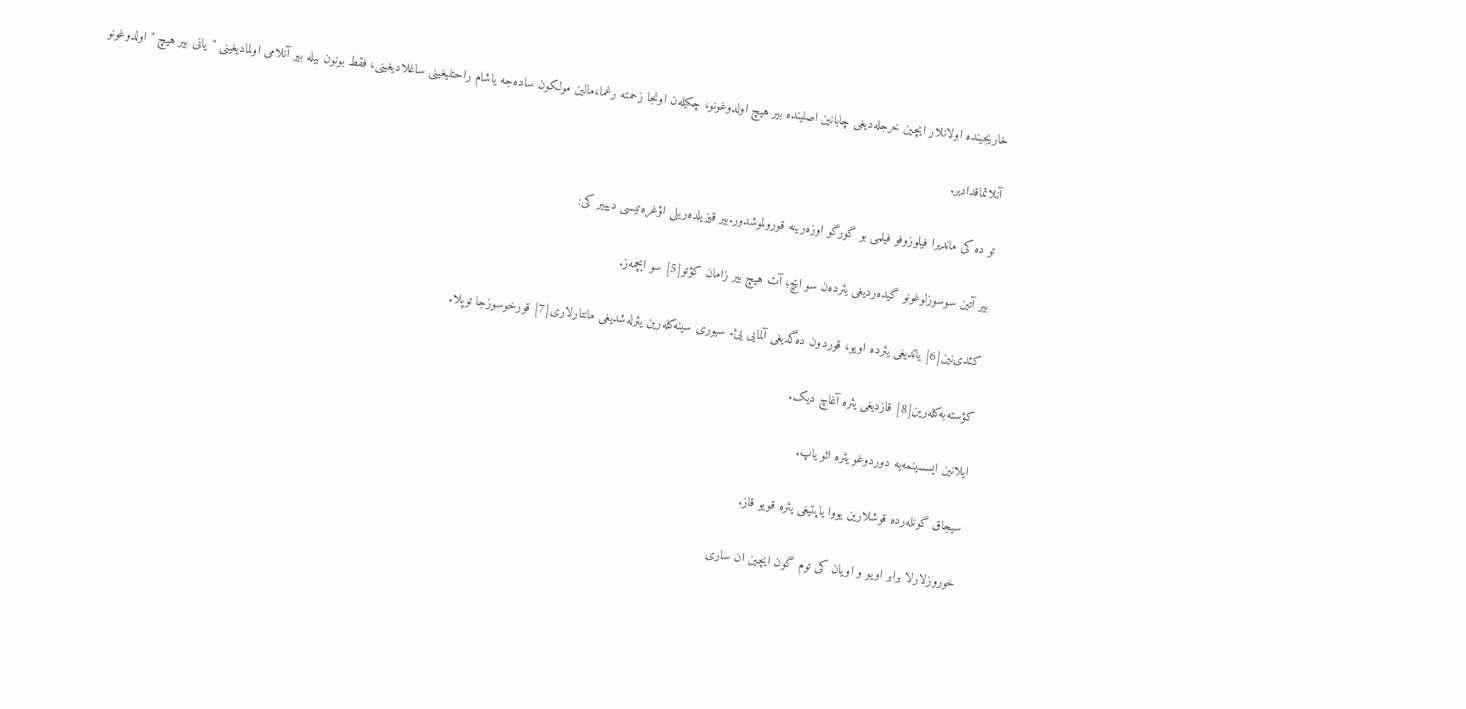خاریجینده اولانلار ایچین خرجله‌دیغی چابانین اصلینده بیر هیچ اولدوغونو، چکیله‌ن اونجا زحمته رغما،مالین مولکون ساده‌جه یاشام راحتلیغینی ساغلادیغینی، فقط بونون بیله بیر آنلامی اولمادیغینی "یانی بیر هیچ " اولدوغونو

آنلاتماقدادیر.

تو ده کی ماندیرا فیلوزوفو فیلمی بو گورگو اوزه‌رینه قورولموشدور.بیر قیزیلده‌ریلی اؤغره‌تیسی دیییر کی:

بیر آتین سوسوزلوغونو گیده‌ردیغی یئرده‌ن سو ایچ؛ آت هیچ بیر زامان کؤتو[5] سو ایچمه‌ز.

کئدی‌نین[6] یاتدیغی یئرده اویو، قوردون ده‌گدیغی آلمایی یئ. سیوری سینه‌کله‌رین یئرله‌شدیغی مانتارلاری[7] قورخوسوزجا توپلا.

کؤسته‌به‌کله‌رین[8] قازدیغی یئره آغاچ دیک.

ایلانین ایسسینمه‌یه‌ دوردوغو یئره ائو یاپ.

سیجاق گونله‌رده قوشلارین یووا یاپتیغی یئره قویو قاز.

خوروزلارلا برابر اویو و اویان کی توم گون ایچین ان ساری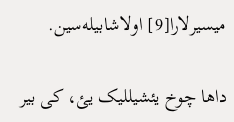میسیرلارا[9] اولاشابیله‌سین.

داها چوخ یئشیللیک یئ، کی بیر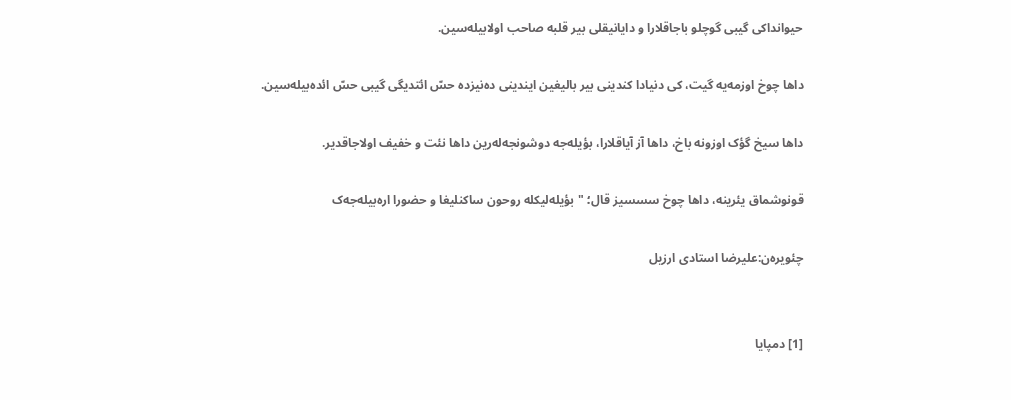حیوانداکی گیبی گوچلو باجاقلارا و دایانیقلی بیر قلبه صاحب اولابیله‌سین.

داها چوخ اوزمه‌یه گیت، کی دنیادا کندینی بیر بالیغین ایندینی ده‌نیزده حسّ ائتدیگی گیبی حسّ ائده‌بیله‌سین.

داها سیخ گؤک اوزونه باخ، داها آز آیاقلارا، بؤیله‌جه دوشونجه‌له‌رین داها نئت و خفیف اولاجاقدیر.

قونوشماق یئرینه، داها چوخ سسسیز قال؛ "بؤیله‌لیکله روحون ساکنلیغا و حضورا اره‌بیله‌جه‌ک

چئویره‌ن:علیرضا استادی ارزیل


[1] دمپایا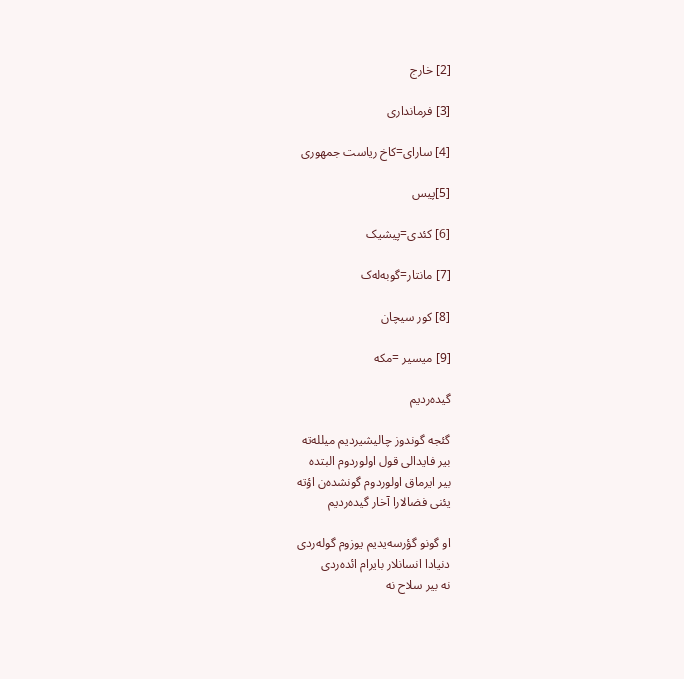[2] خارج

[3] فرمانداری

[4] سارای=کاخ ریاست جمهوری

[5]پیس

[6] کئدی=پیشیک

[7] مانتار=گوبه‌له‌ک

[8] کور سیچان

[9] میسیر =مکه

گیده‌ردیم

گئجه گوندوز چالیشیردیم میلله‌ته
بیر فایدالی قول اولوردوم البتده
بیر ایرماق اولوردوم گونشده‌ن اؤته
یئنی فضالارا آخار گیده‌ردیم

او گونو گؤرسه‌یدیم یوزوم گوله‌ردی
دنیادا انسانلار بایرام ائده‌ردی
نه بیر سلاح نه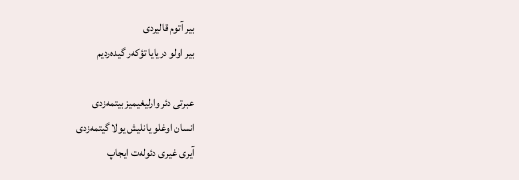بیر آتوم قالیردی
بیر اولو دریایا تؤکه‌ر گیده‌ردیم

عبرتی دئر وارلیغیمیز بیتمه‌زدی
انسان اوغلو یانلیش یولا گیتمه‌زدی
آیری غیری دئوله‌ت ایجاپ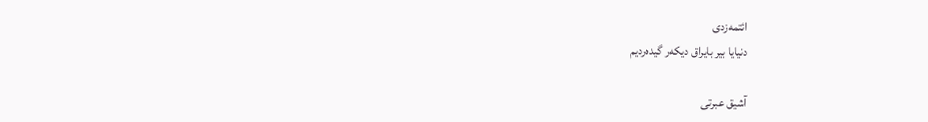ائتمه‌زدی
دنیایا بیر بایراق دیکه‌ر گیده‌ردیم

آشیق عبرتی